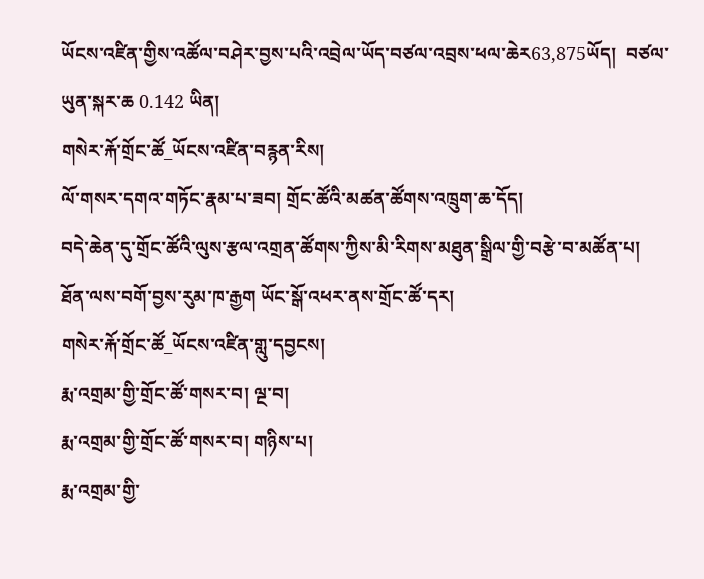ཡོངས་འཛིན་གྱིས་འཚོལ་བཤེར་བྱས་པའི་འབྲེལ་ཡོད་བཙལ་འབྲས་ཕལ་ཆེར63,875ཡོད།  བཙལ་ཡུན་སྐར་ཆ 0.142 ཡིན།
གསེར་རྐོ་གྲོང་ཚོ_ཡོངས་འཛིན་བརྙན་རིས།
ལོ་གསར་དགའ་གཏོང་རྣམ་པ་ཟབ། གྲོང་ཚོའི་མཚན་ཚོགས་འཁྲུག་ཆ་དོད།
བདེ་ཆེན་དུ་གྲོང་ཚོའི་ལུས་རྩལ་འགྲན་ཚོགས་ཀྱིས་མི་རིགས་མཐུན་སྒྲིལ་གྱི་བརྩེ་བ་མཚོན་པ།
ཐོན་ལས་བགོ་བྱས་རུམ་ཁ་རྒྱག ཡོང་སྒོ་འཕར་ནས་གྲོང་ཚོ་དར།
གསེར་རྐོ་གྲོང་ཚོ_ཡོངས་འཛིན་གླུ་དབྱངས།
རྨ་འགྲམ་གྱི་གྲོང་ཚོ་གསར་བ། ལྔ་བ།
རྨ་འགྲམ་གྱི་གྲོང་ཚོ་གསར་བ། གཉིས་པ།
རྨ་འགྲམ་གྱི་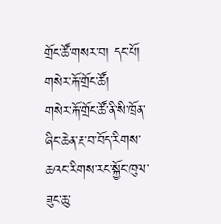གྲོང་ཚོ་གསར་བ། དང་པོ།
གསེར་རྐོ་གྲོང་ཚོ།
གསེར་རྐོ་གྲོང་ཚོ་ནི་སི་ཁྲོན་ཞིང་ཆེན་རྔ་བ་བོད་རིགས་ཆའང་རིགས་རང་སྐྱོང་ཁུལ་ཟུང་ཆུ་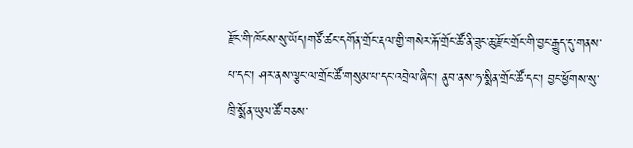རྫོང་གི་ཁོངས་སུ་ཡོད།གཙོ་ཚང་དགོན་གྲོང་རྡལ་གྱི་གསེར་རྐོ་གྲོང་ཚོ་ནི་ཟུང་ཆུ་རྫོང་གྲོང་གི་བྱང་རྒྱུད་དུ་གནས་པ་དང་། ཤར་ནས་ལྕང་ལ་གྲོང་ཚོ་གསུམ་པ་དང་འབྲེལ་ཞིང་། ནུབ་ནས་ཧ་སྨིན་གྲོང་ཚོ་དང་། བྱང་ཕྱོགས་སུ་ཁྲི་སྨོན་ཡུལ་ཚོ་བཅས་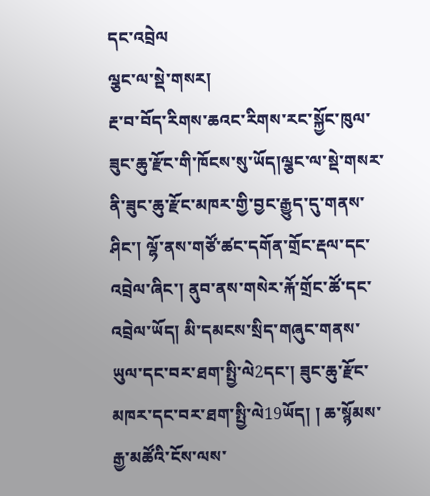དང་འབྲེལ
ལྕང་ལ་སྡེ་གསར།
རྔ་བ་བོད་རིགས་ཆའང་རིགས་རང་སྐྱོང་ཁུལ་ཟུང་ཆུ་རྫོང་གི་ཁོངས་སུ་ཡོད།ལྕང་ལ་སྡེ་གསར་ནི་ཟུང་ཆུ་རྫོང་མཁར་གྱི་བྱང་རྒྱུད་དུ་གནས་ཤིང་། ལྷོ་ནས་གཙོ་ཚང་དགོན་གྲོང་རྡལ་དང་འབྲེལ་ཞིང་། ནུབ་ནས་གསེར་རྐོ་གྲོང་ཚོ་དང་འབྲེལ་ཡོད། མི་དམངས་སྲིད་གཞུང་གནས་ཡུལ་དང་བར་ཐག་སྤྱི་ལེ2དང་། ཟུང་ཆུ་རྫོང་མཁར་དང་བར་ཐག་སྤྱི་ལེ19ཡོད། ། ཆ་སྙོམས་རྒྱ་མཚོའི་ངོས་ལས་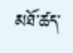མཐོ་ཚད་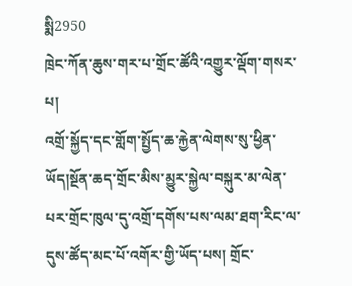སྨི2950
ཁྲེང་ཀོན་ཆུས་གར་པ་གྲོང་ཚོའི་འགྱུར་ལྡོག་གསར་པ།
འགྲོ་སྐྱོད་དང་གློག་སྤྱོད་ཆ་རྐྱེན་ལེགས་སུ་ཕྱིན་ཡོད།སྔོན་ཆད་གྲོང་མིས་མྱུར་སྐྱེལ་བསྐུར་མ་ལེན་པར་གྲོང་ཁུལ་དུ་འགྲོ་དགོས་པས་ལམ་ཐག་རིང་ལ་དུས་ཚོད་མང་པོ་འགོར་གྱི་ཡོད་པས། གྲོང་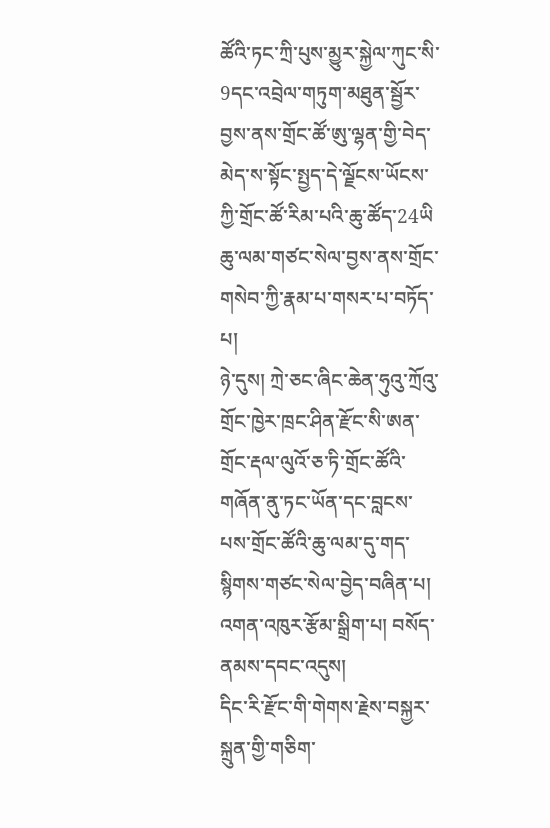ཚོའི་ཏང་ཀྲི་པུས་མྱུར་སྐྱེལ་ཀུང་སི་9དང་འབྲེལ་གཏུག་མཐུན་སྦྱོར་བྱས་ནས་གྲོང་ཚོ་ཨུ་ལྷན་གྱི་བེད་མེད་ས་སྟོང་སྤྱད་དེ་ལྗོངས་ཡོངས་ཀྱི་གྲོང་ཚོ་རིམ་པའི་ཆུ་ཚོད་24ཡི
ཆུ་ལམ་གཙང་སེལ་བྱས་ནས་གྲོང་གསེབ་ཀྱི་རྣམ་པ་གསར་པ་བཏོད་པ།
ཉེ་དུས། ཀྲེ་ཅང་ཞིང་ཆེན་ཧུའུ་ཀྲོའུ་གྲོང་ཁྱེར་ཁྲང་ཤིན་རྫོང་སི་ཨན་གྲོང་རྡལ་ལུའོ་ཅ་ཏི་གྲོང་ཚོའི་གཞོན་ནུ་ཏང་ཡོན་དང་བླངས་པས་གྲོང་ཚོའི་ཆུ་ལམ་དུ་གད་སྙིགས་གཙང་སེལ་བྱེད་བཞིན་པ། འགན་འཁུར་རྩོམ་སྒྲིག་པ། བསོད་ནམས་དབང་འདུས།
དིང་རི་རྫོང་གི་གེགས་རྗེས་བསྐྱར་སྐྲུན་གྱི་གཅིག་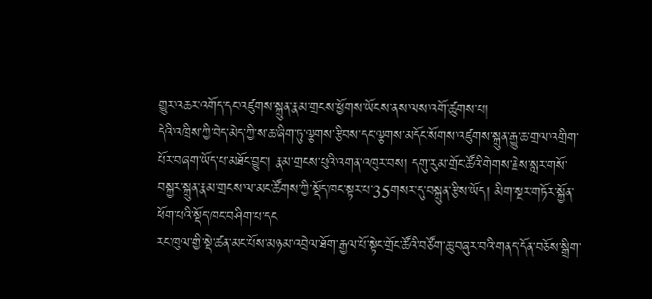གྱུར་འཆར་འགོད་དང་འཛུགས་སྐྲུན་རྣམ་གྲངས་ཕྱོགས་ཡོངས་ནས་ལས་འགོ་ཚུགས་པ།
དེའི་འཁྲིས་ཀྱི་བེད་མེད་ཀྱི་ས་ཆ་ཞིག་ཏུ་ལྕགས་རྩིབས་དང་ལྕགས་མདོང་སོགས་འཛུགས་སྐྲུན་རྒྱུ་ཆ་གྲལ་འགྲིག་པོར་བཞག་ཡོད་པ་མཐོང་བྱུང་། རྣམ་གྲངས་པུའི་འགན་འཁུར་བས། དགུ་རུམ་གྲོང་ཚོའི་གེགས་རྗེས་སླར་གསོ་བསྐྱར་སྐྲུན་རྣམ་གྲངས་ལ་མང་ཚོགས་ཀྱི་སྡོད་ཁང་སྟར་པ་35གསར་དུ་བསྐྲུན་རྩིས་ཡོད། མིག་སྔར་གཏོར་སྐྱོན་ཕོག་པའི་སྡོད་ཁང་བཤིག་པ་དང
རང་ཁུལ་གྱི་སྡེ་ཚན་མང་པོས་མཉམ་འབྲེལ་ཐོག་རྒྱལ་པོ་སྟེང་གྲོང་ཚོའི་བཙོག་ཆུ་བཞུར་བའི་གནད་དོན་བཅོས་སྒྲིག་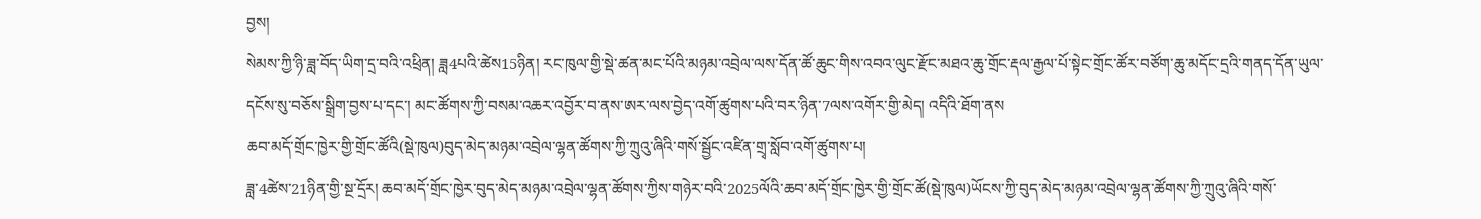བྱས།
སེམས་ཀྱི་ཉི་ཟླ་བོད་ཡིག་དྲ་བའི་འཕྲིན། ཟླ4པའི་ཚེས15ཉིན། རང་ཁུལ་གྱི་སྡེ་ཚན་མང་པོའི་མཉམ་འབྲེལ་ལས་དོན་ཚོ་ཆུང་གིས་འབའ་ལུང་རྫོང་མཐའ་ཆུ་གྲོང་རྡལ་རྒྱལ་པོ་སྟེང་གྲོང་ཚོར་བཙོག་ཆུ་མདོང་དྲའི་གནད་དོན་ཡུལ་དངོས་སུ་བཅོས་སྒྲིག་བྱས་པ་དང་། མང་ཚོགས་ཀྱི་བསམ་འཆར་འབྱོར་བ་ནས་ཨར་ལས་བྱེད་འགོ་ཚུགས་པའི་བར་ཉིན་7ལས་འགོར་གྱི་མེད། འདིའི་ཐོག་ནས
ཆབ་མདོ་གྲོང་ཁྱེར་གྱི་གྲོང་ཚོའི(སྡེ་ཁུལ)བུད་མེད་མཉམ་འབྲེལ་ལྷན་ཚོགས་ཀྱི་ཀྲུའུ་ཞིའི་གསོ་སྦྱོང་འཛིན་གྲྭ་སློབ་འགོ་ཚུགས་པ།
ཟླ་4ཚེས་21ཉིན་གྱི་སྔ་དྲོར། ཆབ་མདོ་གྲོང་ཁྱེར་བུད་མེད་མཉམ་འབྲེལ་ལྷན་ཚོགས་ཀྱིས་གཉེར་བའི་2025ལོའི་ཆབ་མདོ་གྲོང་ཁྱེར་གྱི་གྲོང་ཚོ(སྡེ་ཁུལ)ཡོངས་ཀྱི་བུད་མེད་མཉམ་འབྲེལ་ལྷན་ཚོགས་ཀྱི་ཀྲུའུ་ཞིའི་གསོ་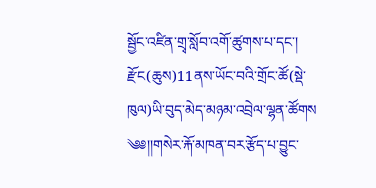སྦྱོང་འཛིན་གྲྭ་སློབ་འགོ་ཚུགས་པ་དང་། རྫོང(ཆུས)11ནས་ཡོང་བའི་གྲོང་ཚོ(སྡེ་ཁུལ)ཡི་བུད་མེད་མཉམ་འབྲེལ་ལྷན་ཚོགས
༄༅།།གསེར་རྐོ་མཁན་བར་རྩོད་པ་བྱུང་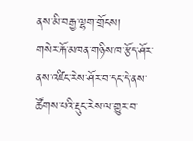ནས་མི་བརྒྱ་ལྷག་གྲོངས།
གསེར་རྐོ་མཁན་གཉིས་ཁ་རྩོད་ཤོར་ནས་འཛིང་རེས་ཤོར་བ་དང་དེ་ནས་ཚོགས་པའི་རྡུང་རེས་ལ་གྱུར་བ་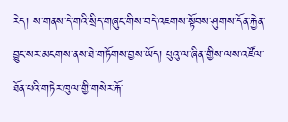རེད། ས་གནས་དེ་གའི་སྲིད་གཞུང་གིས་བདེ་འཇགས་སྟོབས་ཤུགས་དོན་རྐྱེན་བྱུང་སར་མངགས་ནས་ཐེ་གཏོགས་བྱས་ཡོད། པུའུ་ལ་ཞིན་གྱིས་ལས་འཛོལ་ཐོན་པའི་གཏེར་ཁུལ་གྱི་གསེར་རྐོ་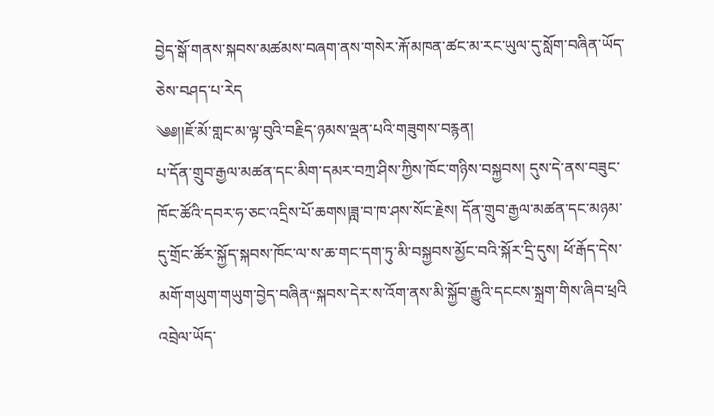བྱེད་སྒོ་གནས་སྐབས་མཚམས་བཞག་ནས་གསེར་རྐོ་མཁན་ཚང་མ་རང་ཡུལ་དུ་སློག་བཞིན་ཡོད་ཅེས་བཤད་པ་རེད
༄༅།།ཇོ་མོ་གླང་མ་ལྟ་བུའི་བརྗིད་ཉམས་ལྡན་པའི་གཟུགས་བརྙན།
པ་དོན་གྲུབ་རྒྱལ་མཚན་དང་མིག་དམར་བཀྲ་ཤིས་ཀྱིས་ཁོང་གཉིས་བསྐྱབས། དུས་དེ་ནས་བཟུང་ཁོང་ཚོའི་དབར་ཧ་ཅང་འདྲིས་པོ་ཆགས།ཟླ་བ་ཁ་ཤས་སོང་རྗེས། དོན་གྲུབ་རྒྱལ་མཚན་དང་མཉམ་དུ་གྲོང་ཚོར་སྐྱོད་སྐབས་ཁོང་ལ་ས་ཆ་གང་དག་ཏུ་མི་བསྐྱབས་མྱོང་བའི་སྐོར་དྲི་དུས། ཕོ་རྒོད་དེས་མགོ་གཡུག་གཡུག་བྱེད་བཞིན“སྐབས་དེར་ས་འོག་ནས་མི་སྐྱོབ་རྒྱུའི་དངངས་སྐྲག་གིས་ཞིབ་ཕྲའི
འབྲེལ་ཡོད་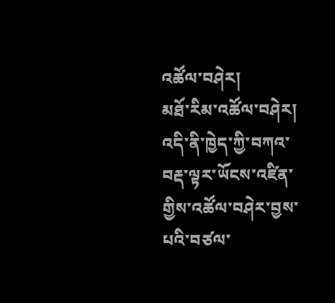འཚོལ་བཤེར།
མཐོ་རིམ་འཚོལ་བཤེར།
འདི་ནི་ཁྱེད་ཀྱི་བཀའ་བརྡ་ལྟར་ཡོངས་འཛིན་གྱིས་འཚོལ་བཤེར་བྱས་པའི་བཙལ་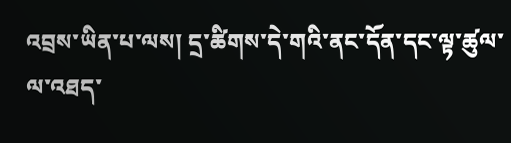འབྲས་ཡིན་པ་ལས། དྲ་ཚིགས་དེ་གའི་ནང་དོན་དང་ལྟ་ཚུལ་ལ་འཐད་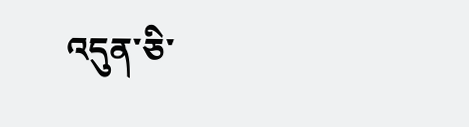འདུན་ཅི་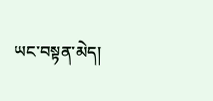ཡང་བསྟན་མེད།